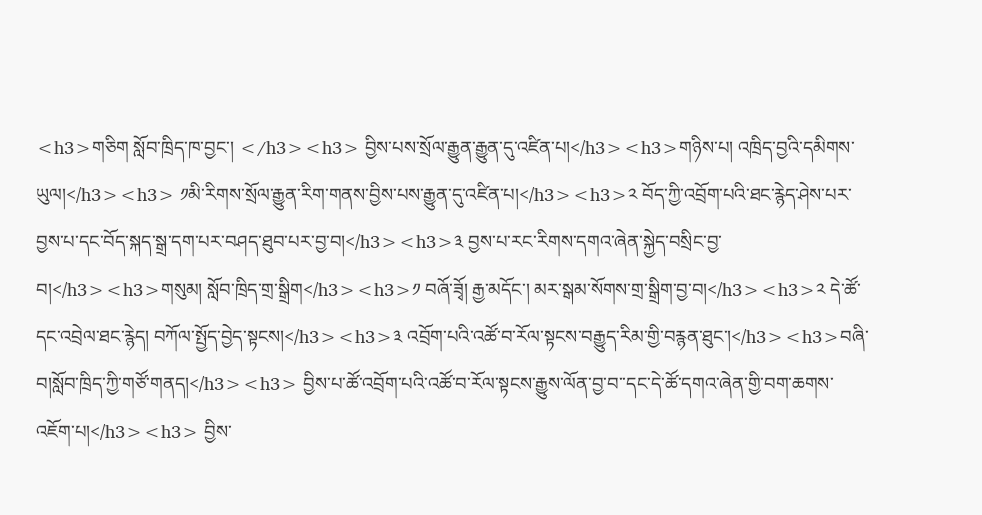<h3>གཅིག སློབ་ཁྲིད་ཁ་བྱང་། </h3><h3> བྱིས་པས་སྲོལ་རྒྱུན་རྒྱུན་དུ་འཛིན་པ།</h3><h3>གཉིས་པ། འཁྲིད་བྱའི་དམིགས་ཡུལ།</h3><h3> ༡མི་རིགས་སྲོལ་རྒྱུན་རིག་གནས་བྱིས་པས་རྒྱུན་དུ་འཛིན་པ།</h3><h3>༢ བོད་ཀྱི་འབྲོག་པའི་ཐང་རྙེད་ཤེས་པར་བྱས་པ་དང་བོད་སྐད་སྒྲ་དག་པར་བཤད་ཐུབ་པར་བྱ་བ།</h3><h3>༣ བྱས་པ་རང་རིགས་དགའ་ཞེན་སྐྱེད་བསྲིང་བྱ་བ།</h3><h3>གསུམ། སློབ་ཁྲིད་གྲ་སྒྲིག</h3><h3>༡ བཞོ་ཟྭོ། རྒྱ་མདོང་། མར་སྒམ་སོགས་གྲ་སྒྲིག་བྱ་བ།</h3><h3>༢ དེ་ཚོ་དང་འབྲེལ་ཐང་རྙེད། བཀོལ་སྤྱོད་བྱེད་སྟངས།</h3><h3>༣ འབྲོག་པའི་འཚོ་བ་རོལ་སྟངས་བརྒྱུད་རིམ་གྱི་བརྙན་ཐུང་།</h3><h3>བཞི་བ།སློབ་ཁྲིད་ཀྱི་གཙོ་གནད།</h3><h3> བྱིས་པ་ཚོ་འབྲོག་པའི་འཚོ་བ་རོལ་སྟངས་རྒྱུས་ལོན་བྱ་བ་་དང་དེ་ཚོ་དགའ་ཞེན་གྱི་བག་ཆགས་འཇོག་པ།</h3><h3> བྱིས་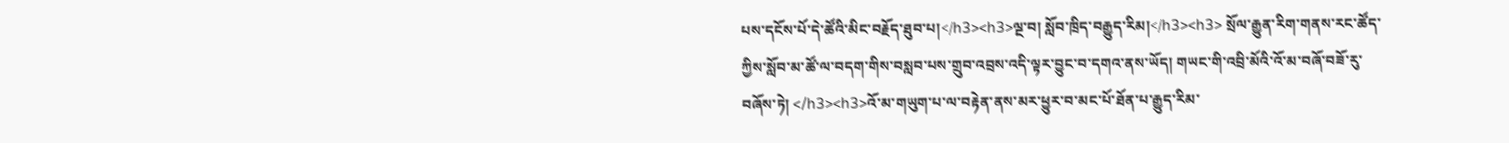པས་དངོས་པོ་དེ་ཚོའི་མིང་བརྗོད་ཐུབ་པ།</h3><h3>ལྔ་བ། སློབ་ཁྲིད་བརྒྱུད་རིམ།</h3><h3> སྲོལ་རྒྱུན་རིག་གནས་རང་ཚོད་ཀྱིས་སློབ་མ་ཚོ་ལ་བདག་གིས་བསླབ་པས་གྲུབ་འབྲས་འདི་ལྟར་བྱུང་བ་དགའ་ནས་ཡོད། གཡང་གི་འབྲི་མོའི་འོ་མ་བཞོ་བཟོ་རུ་བཞོས་ཏེ། </h3><h3>འོ་མ་གཡུག་པ་ལ་བརྟེན་ནས་མར་ཕྱུར་བ་མང་པོ་ཐོན་པ་རྒྱུད་རིམ་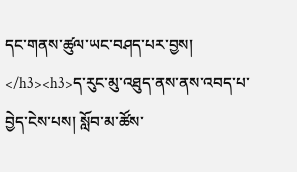དང་གནས་ཚུལ་ཡང་བཤད་པར་བྱས། </h3><h3>ད་རུང་མུ་འཐུད་ནས་ནས་འབད་པ་བྱེད་ངེས་པས། སློབ་མ་ཚོས་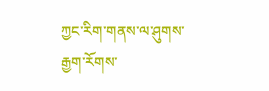ཀྱང་རིག་གནས་ལ་ཤུགས་རྒྱག་རོགས་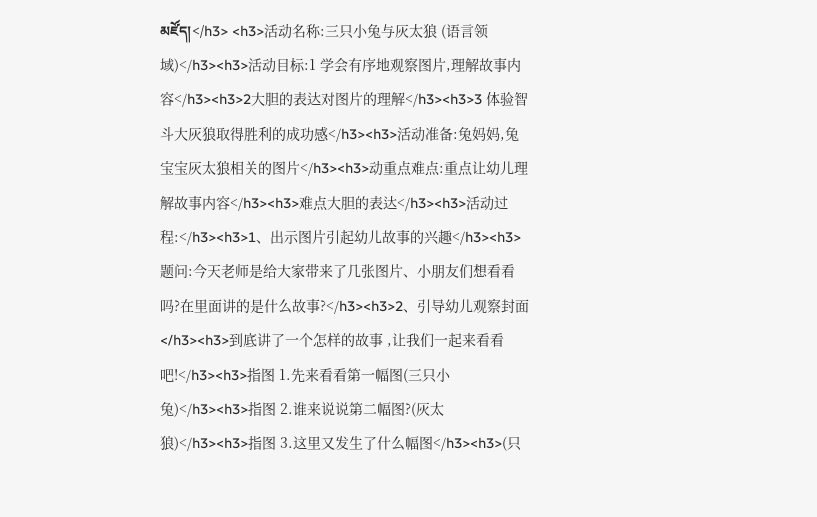མཛོད།</h3> <h3>活动名称:三只小兔与灰太狼 (语言领域)</h3><h3>活动目标:1 学会有序地观察图片,理解故事内容</h3><h3>2大胆的表达对图片的理解</h3><h3>3 体验智斗大灰狼取得胜利的成功感</h3><h3>活动准备:兔妈妈,兔宝宝灰太狼相关的图片</h3><h3>动重点难点:重点让幼儿理解故事内容</h3><h3>难点大胆的表达</h3><h3>活动过程:</h3><h3>1、出示图片引起幼儿故事的兴趣</h3><h3>题问:今天老师是给大家带来了几张图片、小朋友们想看看吗?在里面讲的是什么故事?</h3><h3>2、引导幼儿观察封面</h3><h3>到底讲了一个怎样的故事 ,让我们一起来看看吧!</h3><h3>指图 1.先来看看第一幅图(三只小兔)</h3><h3>指图 2.谁来说说第二幅图?(灰太狼)</h3><h3>指图 3.这里又发生了什么幅图</h3><h3>(只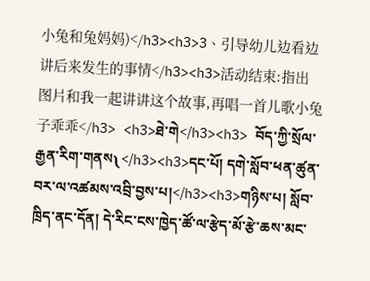小兔和兔妈妈)</h3><h3>3、引导幼儿边看边讲后来发生的事情</h3><h3>活动结束:指出图片和我一起讲讲这个故事,再唱一首儿歌小兔子乖乖</h3> <h3>ཐེ་གེ</h3><h3> བོད་ཀྱི་སྲོལ་རྒྱན་རིག་གནས༾</h3><h3>དང་པོ། དགེ་སློབ་ཕན་ཚུན་བར་ལ་འཚམས་འབྲི་བྱས་པ།</h3><h3>གཉིས་པ། སློབ་ཁྲིད་ནང་དོན། དེ་རིང་ངས་ཁྱེད་ཚོ་ལ་རྩེད་མོ་རྩེ་ཆས་མང་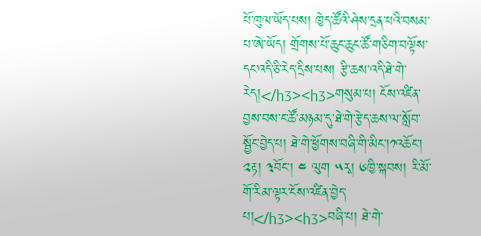པོ་ཁུལ་ཡོད་པས། ཁྱེད་ཚོའི་ཤེས་དྲན་པའི་བསམ་པ་ཨེ་ཡོད། གྲོགས་པོ་ཆུང་ཆུང་ཚོ་གཅིག་བལྟོས་དང་འདི་ཅི་རེད་དྲིས་པས། རྩི་ཆས་འདི་ཐེ་གེ་རེད།</h3><h3>གསུམ་པ། ངོས་འཛིན་བྱས་བས་ང་ཚོ་མཉམ་དུ་ཐེ་གེ་རྩེད་ཆས་ལ་སློབ་སྦྱོང་བྱེད་པ། ཐེ་གེ་ཕྱོགས་བཞི་གི་མིང་།༡འཆོང་། ༢རྟ། ༣བོང་། ༤ ལུག ༥རྭ། ༦ཁྱི་སྐབས། རི་མོ་གོ་རིམ་ལྟར་ངོས་འཛིན་བྱེད་པ།</h3><h3>བཞི་པ། ཐེ་གེ་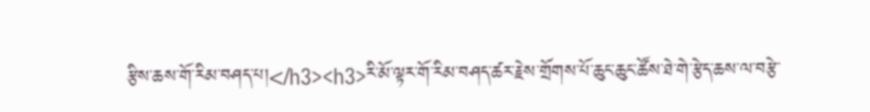རྩིས་ཆས་གོ་རིམ་བཤད་པ།</h3><h3>རི་མོ་ལྟར་གོ་རིམ་བཤད་ཚར་རྗེས་གྲོགས་པོ་ཆུང་ཆུང་ཚོས་ཐེ་གེ་རྩེད་ཆས་ལ་བརྩེ་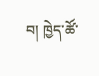བ། ཁྱེད་ཚོ་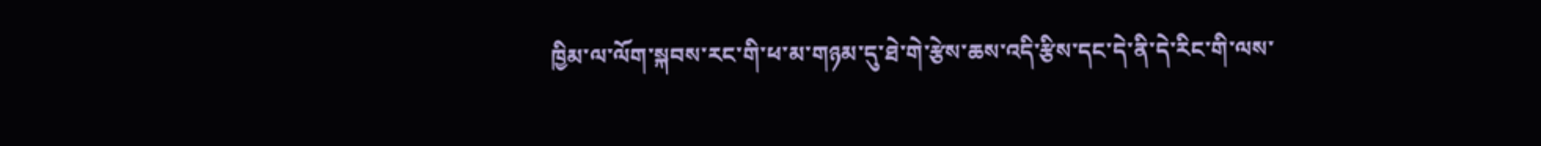ཁྱིམ་ལ་ལོག་སྐབས་རང་གི་ཕ་མ་གཉམ་དུ་ཐེ་གེ་རྩེས་ཆས་འདི་རྩིས་དང་དེ་ནི་དེ་རིང་གི་ལས་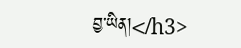བྱ་ཡིན།</h3>